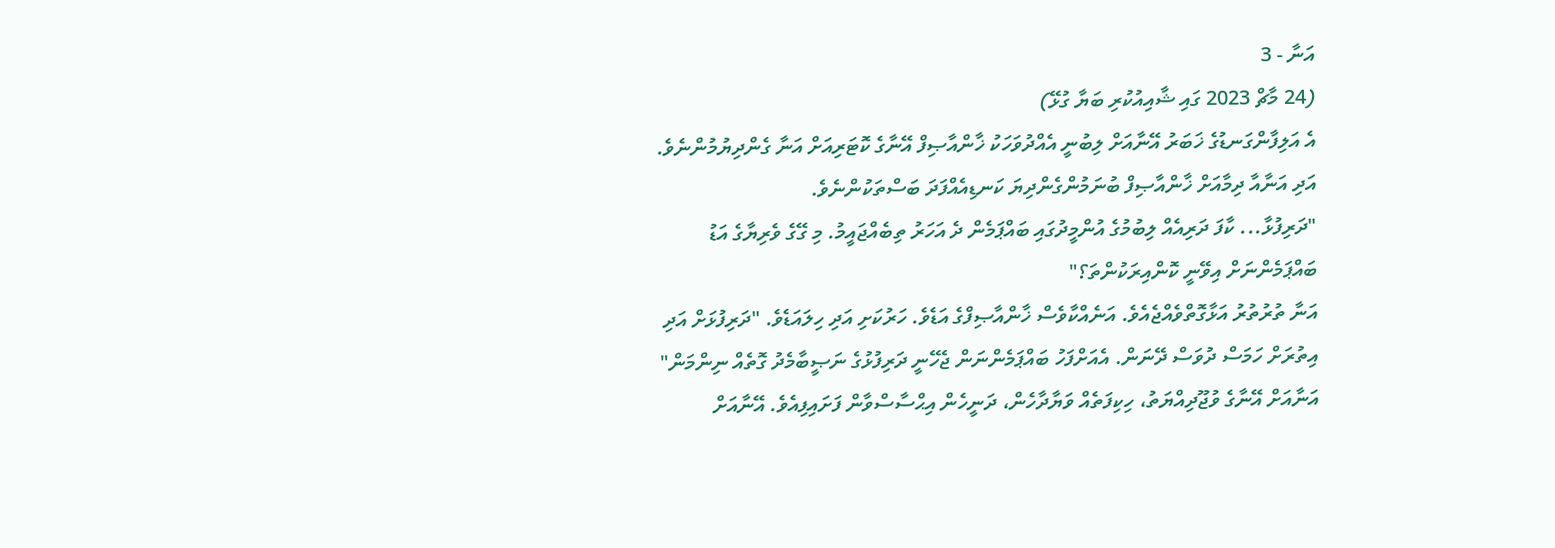އަނާ - 3
(24 މާޗް 2023 ގައި ޝާއިއުކުރި ބަޔާ ގުޅޭ)
އެ އަލިފާންގަނޑުގެ ޚަބަރު އޭނާއަށް ލިބުނީ އެއްދުވަހަކު ޚާންއާޞިފް އޭނާގެ ކޮޓަރިއަށް އަނާ ގެންދިޔުމުންނެވެ. އަދި އަނާއާ ދިމާއަށް ޚާންއާޞިފް ބުނަމުންގެންދިޔަ ކަނޑިއެއްފަދަ ބަސްތަކުންނެވެ.
"ދަރިފުޅާ... ކާފަ ދަރިއެއް ލިބުމުގެ އުންމީދުގައި ބައްޕަމެން ދެ އަހަރު ތިބެއްޖައީމު. މި ގޭގެ ވެރިޔާގެ އަޑު ބައްޕަމެންނަށް އިވޭނީ ކޮންއިރަކުންތަ؟"
އަނާ ތުރުތުރު އަޅާގޮތްވެއްޖެއެވެ. އަނެއްކާވެސް ޚާންއާޞިފްގެ އަޑެވެ. ހަރުކަށި އަދި ހިލައަޑެވެ. "ދަރިފުޅަށް އަދި އިތުރަށް ހަމަސް ދުވަސް ދޭނަން. އެއަށްފަހު ބައްޕަމެންނަން ޖެހޭނީ ދަރިފުޅުގެ ނަޞީބާމެދު ގޮތެއް ނިންމަން"
އަނާއަށް އޭނާގެ ވުޖޫދިއްޔަތު، ހިކިފަތެއް ވަޔާދާހެން، ދަނީހެން އިޙްސާސްވާން ފަށައިފިއެވެ. އޭނާއަށް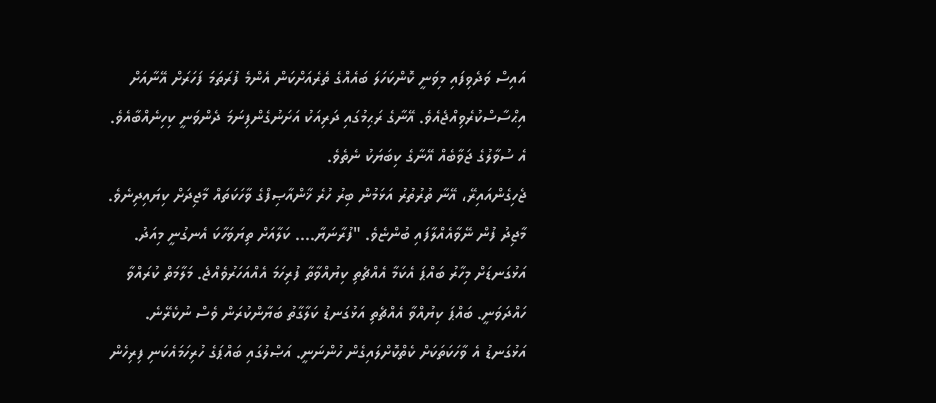އައިސް ވަދެވިފައި މިވަނީ ކޮންކަހަލަ ބައެއްގެ ތެރެއަށްކަން އެންމެ ފުރަތަމަ ފަހަރަށް އޭނާއަށް އިޙްސާސްކުރެވިއްޖެއެވެ. އޭނާގެ ރަޙިމުގައި ދަރިއަކު އަށަނުގެންފިނަމަ ދެންވަނީ ކިހިނެއްބާއެވެ.
އެ ސުވާލުގެ ޖަވާބެއް އޭނާގެ ކިބަޔަކު ނެތެވެ.
ޖެހިގެންއައިރޭ، އޭނާ ތުރުތުރު އަޅަމުން ބިރު ހުރެ ޚާންއާޞިފްގެ ވާހަކަތައް މާޖިދަށް ކިޔައިދިނެވެ. މާޖިދު ފުން ނޭވާއެއްލާފައި ބުންޏެވެ. "ފުރާނަޔާ.... ކަލާއަށް ތިޔަވަހާކަ އެނގުނީ މިއަދު. އަޅުގަނޑަށް މިހާރު ބައްޕަ އެކަމާ އެއްޗެތި ކިޔުއްވާތާ ފުރިހަމަ އެއްއަހަރުވެއްޖެ. މަލާމަތް ކުރައްވާ ހައްދަވަނީ. ބައްޕަ ކިޔުއްވާ އެއްޗެތި އަޅުގަނޑު ކަލާގާތު ބަޔާންކުރަން ވެސް ނުކެރޭނެ. އަޅުގަނޑު އެ ވާހަކަތަކަށް ކެތްކޮށްލައިގެން ހުންނަނީ. އަޞްލުގައި ބައްޕަގެ ހުރިހަމައެކަނި ފިރިހެން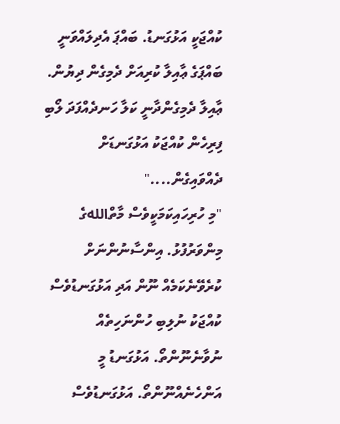ކުއްޖަކީ އަޅުގަނޑު. ބައްޕަ އެދިލައްވަނީ ބައްޕަގެ ޢާއިލާ ކުރިއަށް ދެމިގެން ދިޔުން. ޢާއިލާ ދެމިގެންދާނީ ކަލާ ހަނދެއްފަދަ ލޯބި ފިރިހެން ކުއްޖަކު އަޅުގަނޑަށް ދެއްވައިގެން...."
"މި ހުރިހައިކަމަކީވެސް މާތްاللهގެ މިންވަރުފުޅު. އިންސާނުންނަށް ކުރެވޭނެކަމެއް ނޫން އަދި އަޅުގަނޑުވެސް ކުއްޖަކު ނުލިބި ހުންނަހިތެއް ނުވާނެނޫންތޯ. އަޅުގަނޑު މީ އަންހެނެއްނޫންތޯ. އަޅުގަނޑުވެސް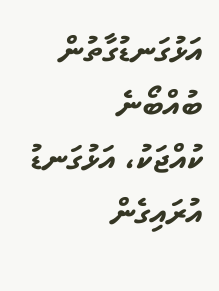އަޅުގަނޑުގާތުން ބުއްބޯނެ ކުއްޖަކު، އަޅުގަނޑު އުރައިގެން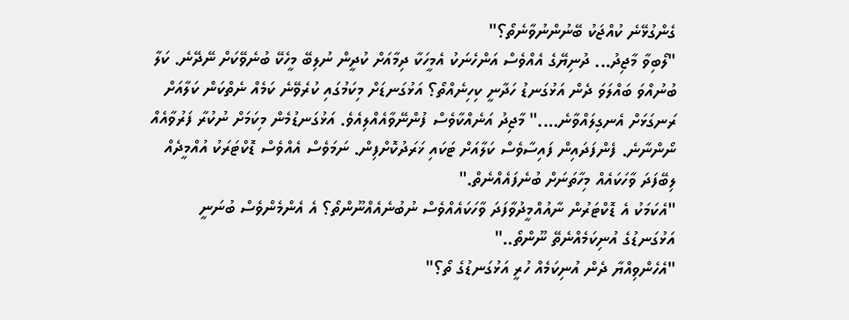ގެންގުޅޭނެ ކުއްޖަކު ބޭނުންނުވާނެތޯ؟"
"ލޯބިވާ މާޖިދު... ދުނިޔޭގެ އެއްވެސް އަންހެނަކު އެމީހަކާ ދިމާއަށް ކުދީން ނުލިބޭ މީހެކޭ ބުނެވޭކަށް ނޭދޭނެ. ކަލާ ބުނުއްވަ ބައްލަވަ ދެން އަޅުގަނޑު ހަދާނީ ކިހިނެއްތޯ؟ އަޅުގަނޑަށް މިކަމުގައި ކުރެވޭނެ ކަމެއް ނެތްކަން ކަލާއަށް ރަނގަޅަށް އެނގިލައްވާނެ...." މާޖިދު އަނެއްކާވެސް ފުންނޭވާއެއްލިއެވެ. އަޅުގަނޑުމެން މިކަމަށް ނުކުރާ ފަރުވާއެއް ނޯންނާނެ. ފެންފަދައިން ފައިސާވެސް ކަލާއަށް ޓަކައި ޚަރަދުކޮށްފިން. ނަމަވެސް އެއްވެސް ޑޮކްޓަރަކު އުއްމީދެއް ލިބޭފަދަ ވާހަކައެއް މިހާތަނަށް ބުނެފައެއްނެތް."
"އެކަމަކު އެ ޑޮކްޓަރުން ނާއުއްމީދުވާފަދަ ވާހަކައެއްވެސް ނުބުނެއެއްނޫންތޯ؟ އެ އެންމެންވެސް ބުނަނީ އަޅުގަނޑުގެ އުނިކަމެއްނެތޭ ނޫންތޯ.."
"އެހެންވިއްޔާ ދެން އުނިކަމެއް ހުރީ އަޅުގަނޑުގެ ތޯ؟"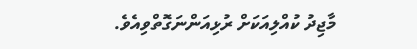މާޖިދު ކުއްލިއަކަށް ރުޅިއަންނަގޮތްވިއެވެ.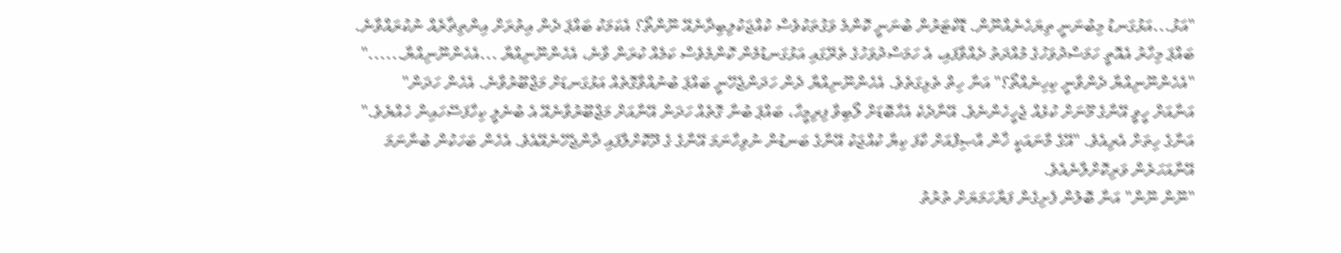"އަޅު...އަޅުގަނޑު މިބުނަނީ ތިޔަހެނެއްނޫން. ޑޮކްޓަރުން ބުނަނީ ކޮންމެ ވަގުތަކުވެސް ކުއްޖަކުލިބިދާނެއޭ ނޫންތޯ؟ އެކަމަކު ބައްޕަ ދެން އިތުރަށް އިންތިޡާރެއް ނުކުރައްވާނެ. ބައްޕަ މިހާރު އެއޮތީ ހަމަސްދުވަހުގެ މުއްދަތު ދެއްވާފައި، އެ ހަމަސްދުވަހުގެ ތެރޭގައި އަޅުގަނޑުމެން ކޮންމެވެސް ކަމެއް ކުރަން ވާނެ، އެހެންނޫނިއްޔާ ...އެހެންނޫނިއްޔާ......"
"އެހެންނޫނިއްޔާ ދެންވާނީ ކިހިނެއްތޯ؟" އަނާ ހިތް ތެޅިގަތެވެ. އެހެންނޫނިއްޔާ ދެން ހަދަންޖެހޭނީ ބައްޕަ ބުނުއްވާގޮތެއް އަޅުގަނޑަށް މަޖްބޫރުވާނެ. އެހެން ހަދަން"
އަނާއަށް ހީވީ އޭނާގެ މޫނަށް ކުޅެއް ޖެހީހެންނެވެ. އޭނާދެކެ އެހާބޮޑަށް ލޯބިވާ ފިރިމީހާ، ބައްޕަ ބުނާ ގޮތެއް ހަދަން އޭނާއަށް މަޖްބޫރުވާނެއޭ އެ ބުނެލީ ކިހާފަސޭހައިން ހެއްޔެވެ."  އަނާގެ ހިތަށް އެރިއެވެ. "އޭގެ މާނައަކީ ޚާން އާޞިފްއަށް ކާފަ ކިޔާ ކުއްޖަކު އޭނާގެ ބަނޑުން ނުވިހާނަމަ އޭނާގެ ގެ ދޫކޮށްލާފައި ދާންޖެހޭނެއޭއެވެ. އެހެން ބަހަކުން ބުނާނަމަ އޭނާއަހަރެން ވަރިކޮށްލާނެއެވެ.
"ނޫން ނޫން" އަނާ ބޮލުން ފެށިގެން ފަޔާހަމަޔަށް ތުރުތު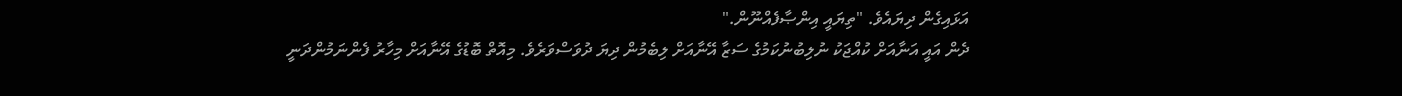އަޅައިގެން ދިޔައެވެ. "ތިޔައީ އިންޞާފެއްނޫން."
ދެން އައީ އަނާއަށް ކުއްޖަކު ނުލިބުނުކަމުގެ ސަޒާ އޭނާއަށް ލިބެމުން ދިޔަ ދުވަސްވަރެވެ. މިއޮތް ބޮޑުގެ އޭނާއަށް މިހާރު ފެންނަމުންދަނީ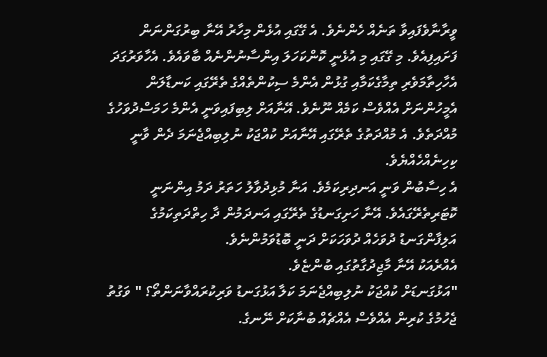ވީރާނާވެފައިވާ ތަނެއް ހެންނެވެ. އެ ގޭގައި އުޅެން މިހާރު އޭނާ ބިރުގަންނަން ފަށައިފިއެވެ. މި ގޭގައި މި އުޅެނީ ކޮންކަހަލަ އިންސާނުންނެއް ބާވައެވެ. އެހާވަރުގަދަ އެހާހިތާމަވެރި ތިމާގެކަމާއި ގުޅުން އެންމެ ސިކުންތެއްގެ ތެރޭގައި ކަނޑާލަން އެމީހުންނަށް އެއްވެސް ކަމެއް ނޫނެވެ. އޭނާއަށް ލިބިފައިވަނީ އެންމެ ހަމަސްދުވަހުގެ މުއްދަތެވެ. އެ މުއްދަތުގެ ތެރޭގައި އޭނާއަށް ކުއްޖަކު ނުލިބިއްޖެނަމަ ދެން ވާނީ ކިހިނެއްހެއްޔެވެ.
އެ ހިސާބުން ވަނީ އަނދިރިކަމެވެ. އަނާ މުޅިދުވާލު ހަތަރު ދަމު އިންނަނީ ކޮޓަރިތެރޭގައެވެ. އޭނާ ހަށިގަނޑުގެ ތެރޭގައި އަނދަމުން ދާ ހިތްދަތިކަމުގެ އަލިފާންގަނޑު ދުވަހެއް ދުވަހަކަށް ދަނީ ބޮޑުވަމުންނެވެ.
އެއްރެއަކު އޭނާ މާޖިދުގާތުގައި ބުންޏެވެ.
"އަޅުގަނޑަށް ކުއްޖަކު ނުލިބިއްޖެނަމަ ކަލާ އަޅުގަނޑު ވަރިކުރައްވާނަންތޯ؟ " ވަގުތު ޖެހުމުގެ ކުރިން އެއްވެސް އެއްޗެއް ބުނާކަށް ނޭނގެ.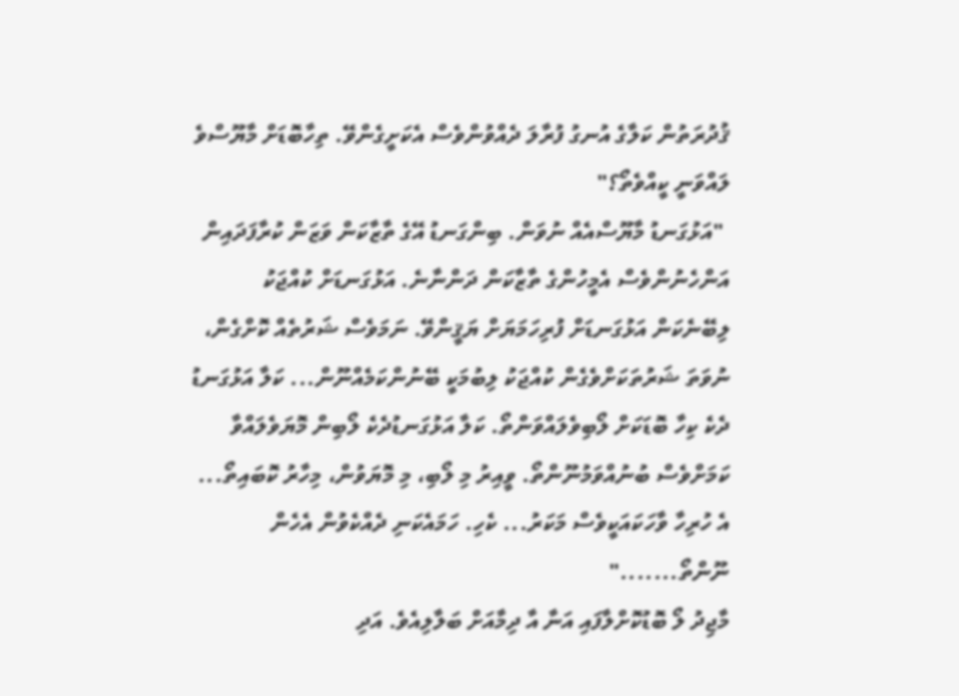ޤުދުރަތުން ކަލާގެ އުނގު ފުރާލަ ދެއްވުންވެސް އެކަށީގެންވޭ. ތިހާބޮޑަށް މާޔޫސްވެ ލައްވަނީ ކީއްވެތޯ؟"
 "އަޅުގަނޑު މާޔޫސްއެއް ނުވަން. ބިންގަނޑު އޭގެ ތާޒާކަން ވަޒަން ކުރާފަދައިން އަންހެނުންވެސް އެމީހުންގެ ތާޒާކަން ދަންނާނެ. އަޅުގަނޑަށް ކުއްޖަކު ލިބޭނެކަން އަޅުގަނޑަށް ފުރިހަމަޔަށް ޔަޤީންވޭ. ނަމަވެސް ޝަރުތެއް ކޮށްގެން، ނުވަތަ ޝަރުތަކަށްވެގެން ކުއްޖަކު ލިބުމަކީ ބޭނުންކަމެއްނޫން... ކަލާ އަޅުގަނޑު ދެކެ ކިހާ ބޮޑަކަށް ލޯބިވެލައްވަންތޯ. ކަލާ އަޅުގަނޑުދެކެ ލޯބިން މޮޔަވެލައްވާ ކަމަށްވެސް ބުނުއްވަމުނޫންތޯ. ވީއިރު މި ލޯބި، މި މޮޔަވުން، މިހާރު ކޮބައިތޯ... އެ ހުރިހާ ވާހަކައަކީވެސް މަކަރު... ކެހި. ހަމައެކަނި ދެއްކެވުން އެހެން ނޫންތޯ......."
މާޖިދު ލޯ ބޮޑުކޮށްލާފައި އަނާ އާ ދިމާއަށް ބަލާލިއެވެ. އަދި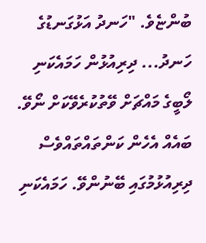ބުންޏެވެ. "ހަނދު އަޅުގަނޑުގެ ހަނދު... ދިރިއުޅުން ހަމައެކަނި ލޯބީގެ މައްޗަށް ވޭތުކުރެވޭކަށް ނޯވޭ. ބައެއް އެހެން ކަންތައްތައްވެސް ދިރިއުޅުމުގައި ބޭނުންވޭ. ހަމައެކަނި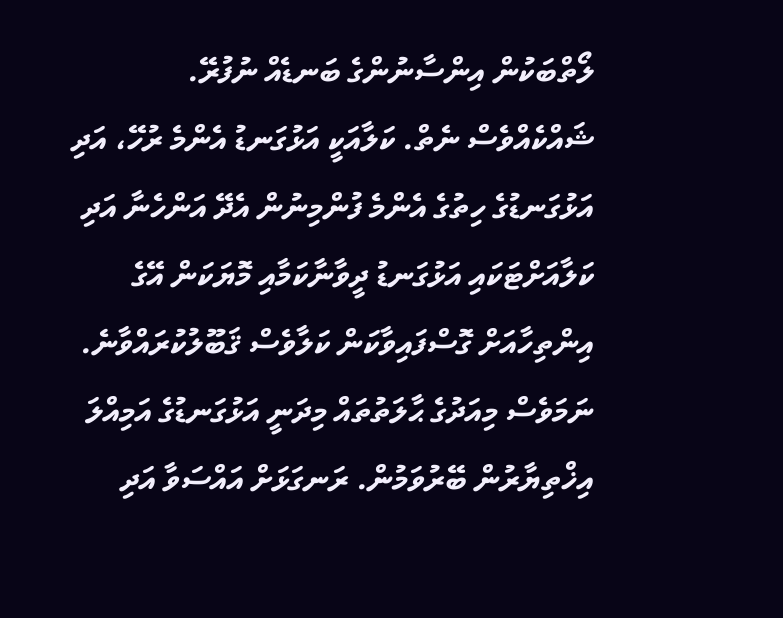ލޯތްބަކުން އިންސާނުންގެ ބަނޑެއް ނުފުރޭ. ޝައްކެއްވެސް ނެތް. ކަލާއަކީ އަޅުގަނޑު އެންމެ ރުހޭ، އަދި އަޅުގަނޑުގެ ހިތުގެ އެންމެ ފުންމިނުން އެދޭ އަންހެނާ އަދި ކަލާއަށްޓަކައި އަޅުގަނޑު ދީވާނާކަމާއި މޮޔަކަން އޭގެ އިންތިހާއަށް ގޮސްފައިވާކަން ކަލާވެސް ޤަބޫލުކުރައްވާނެ. ނަމަވެސް މިއަދުގެ ޙާލަތުތައް މިދަނީ އަޅުގަނޑުގެ އަމިއްލަ އިޚްތިޔާރުން ބޭރުވަމުން. ރަނގަޅަށް އައްސަވާ އަދި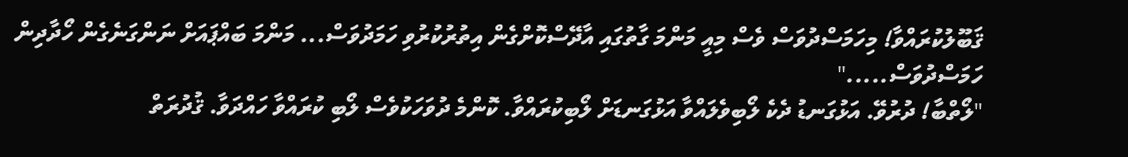ޤަބޫލުކުރައްވާ! މިހަމަސްދުވަސް ވެސް މިއީ މަންމަ ގާތުގައި އާދޭސްކޮށްގެން އިތުރުކުރުވި ހަމަދުވަސް... މަންމަ ބައްޕައަށް ނަންގަނެގެން ހޯދާދިން ހަމަސްދުވަސް....."
"ލޯތްބާ! ދުރުވޭ. އަޅުގަނޑު ދެކެ ލޯބިވެލައްވާ އަޅުގަނޑަށް ލޯބިކުރައްވާ. ކޮންމެ ދުވަހަކުވެސް ލޯބި ކުރައްވާ ހައްދަވާ. ޤުދުރަތް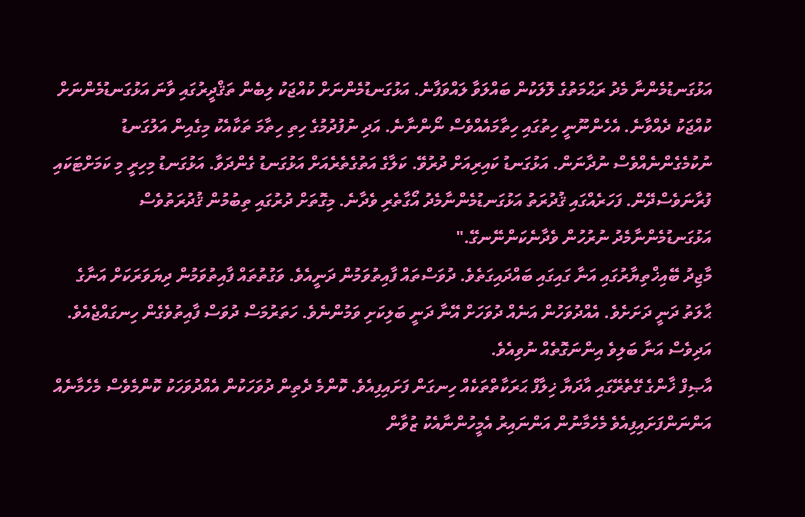އަޅުގަނޑުމެންނާ މެދު ރަޙްމަތުގެ ލޮލަކުން ބައްލަވާ ލައްވަފާނެ. އަޅުގަނޑުމެންނަށް ކުއްޖަކު ލިބެން ތަޤްދީރުގައި ވާނަ އަޅުގަނޑުމެންނަށް ކުއްޖަކު ދެއްވާނެ. އެހެންނޫނީ ހިތުގައި ހިތާމައެއްވެސް ނޯންނާނެ. އަދި ނުފުދުމުގެ ހިތި ހިތާމަ ތަކާއެކު މިގެއިން އަލުގަނޑު ނުކުމެގެންނެއްވެސް ނުދާނަން. އަޅުގަނޑު ކައިރިއަށް ދުރުވޭ. ކަލާގެ އަތުގެތެރެއަށް އަޅުގަނޑު ގެންދަވާ. އަޅުގަނޑު މިހިރީ މި ކަމަށްޓަކައި ފުރާނަވެސްދޭން. ފަހަރެއްގައި ޤުދުރަތު އަޅުގަނޑުމެންނާމެދު އޯގާތެރި ވެދާނެ. މިގޮތަށް ދުރުގައި ތިބުމުން ޤުދުރަތުވެސް އަޅުގަނޑުމެންނާމެދު ނުރުހުން ވެދާނެކަންނޭނގޭ."
މާޖިދު ބޭއިޚްތިޔާރުގައި އަނާ ގައިގައި ބައްދައިގަތެވެ. ދުވަސްތައް ފާއިތުވަމުން ދަނީއެވެ. ވަގުތުތައް ފާއިތުވަމުން ދިޔަވަރަކަށް އަނާގެ ޙާލަތު ދަނީ ދަށަށެވެ. އެއްދުވަހުން އަނެއް ދުވަހަށް އޭނާ ދަނީ ބަލިކަށި ވަމުންނެވެ. ހަތަރުމަސް ދުވަސް ފާއިތުވެގެން ހިނގައްޖެއެވެ. އަދިވެސް އަނާ ބަލިވެ އިންނަގޮތެއް ނުވިއެވެ.
އާޞިފް ޚާންގެ ގޭތެރޭގައި އާދަޔާ ޚިލާފް ޙަރަކާތްތަކެއް ހިނގަން ފަށައިފިއެވެ. ކޮންމެ ދެތިން ދުވަހަކުން އެއްދުވަހަކު ކޮންމެވެސް މެހެމާނެއް އަންނަންފަށައިފިއެވެ މެހެމާނުން އަންނައިރު އެމީހުންނާއެކު ޒުވާން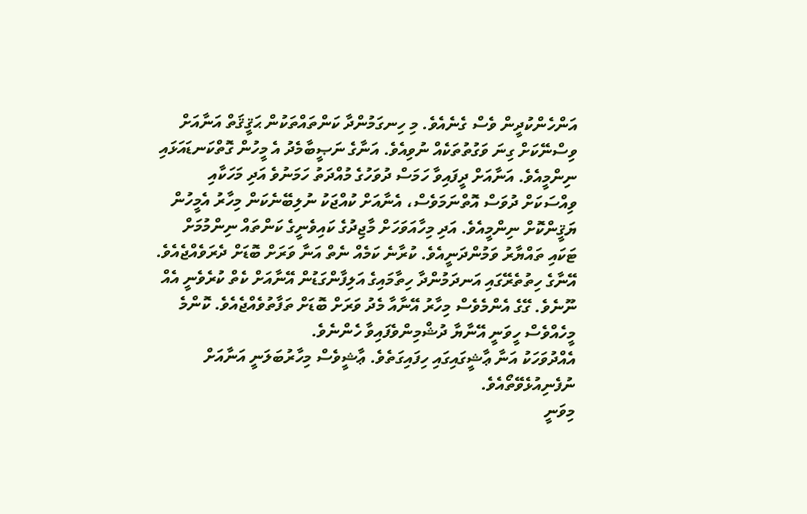އަންހެންކުދީން ވެސް ގެނެއެވެ. މި ހިނގަމުންދާ ކަންތައްތަކުން ޙަޤީޤަތް އަނާއަށް ވިސްނޭކަށް ގިނަ ވަގުތުތަކެއް ނުވިއެވެ. އަނާގެ ނަޞީބާމެދު އެ މީހުން ގޮތްކަނޑައަޅައި ނިންމީއެވެ. އަނާއަށް ދީފައިވާ ހަމަސް ދުވަހުގެ މުއްދަތު ހަމަނުވެ އަދި މަހަކާއި ވިއްސަކަށް ދުވަސް އޮތްނަމަވެސް، އެނާއަށް ކުއްޖަކު ނުލިބޭނެކަން މިހާރު އެމީހުން ޔަޤީންކޮށް ނިންމީއެވެ. އަދި މިހާއަވަހަށް މާޖިދުގެ ކައިވެނީގެ ކަންތައް ނިންމުމަށް ޓަކައި ތައްޔާރު ވަމުންދަނީއެވެ. ކުރާނެ ކަމެއް ނެތް އަނާ ވަރަށް ބޮޑަށް ދެރަވެއްޖެއެވެ. އޭނާގެ ހިތުތެރޭގައި އަނދަމުންދާ ހިތާމައިގެ އަލިފާންގަޑުން އޭނާއަށް ކެތް ކުރެވެނީ އެއް ނޫނެވެ. ގޭގެ އެންމެވެސް މިހާރު އޭނާއާ މެދު ވަރަށް ބޮޑަށް ތަފާތުވެއްޖެއެވެ. ކޮންމެ މީހެއްވެސް ހީވަނީ އޭނާޔާ ދުޝްމިންވެފައިވާ ހެންނެވެ.
އެއްދުވަހަކު އަނާ ޢާޝީގައިގައި ހިފައިގަތެވެ. ޢާޝީވެސް މިހާރުބަލަނީ އަނާއަށް ނުފެނިއުޅެވޭތޯއެވެ.
މިވަނީ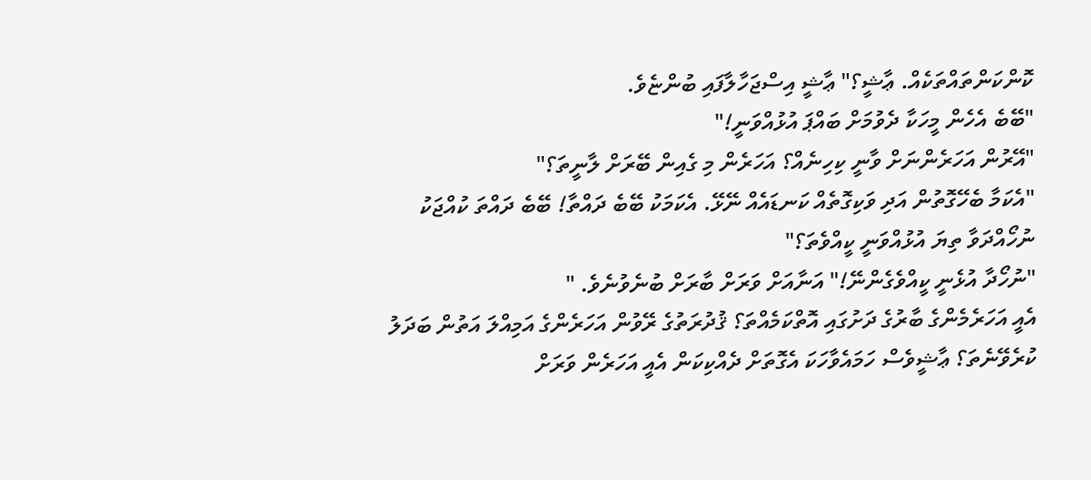ކޮންކަންތައްތަކެއް. ޢާޝީ؟" ޢާޝީ އިސްޖަހާލާފައި ބުންޏެވެ.
"ބޭބެ އެހެން މީހަކާ ދެވުމަށް ބައްޕަ އުޅުއްވަނީ!"
"އޭރުން އަހަރެންނަށް ވާނީ ކިހިނެއް؟ އަހަރެން މި ގެއިން ބޭރަށް ލާނީތަ؟"
"އެކަމާ ބެހޭގޮތުން އަދި ވަކިގޮތެއް ކަނޑައެއް ނޭޅޭ. އެކަމަކު ބޭބެ ދައްތާ! ބޭބެ ދައްތަ ކުއްޖަކު ނުހޯއްދަވާ ތިޔަ އުޅުއްވަނީ ކީއްވެތަ؟"
"ނުހޯދާ އުޅެނީ ކީއްވެގެންނޭ!" އަނާއަށް ވަރަށް ބާރަށް ބުނެވުނެވެ. "
އެއީ އަހަރެމެންގެ ބާރުގެ ދަށުގައި އޮތްކަމެއްތަ؟ ޤުދުރަތުގެ ރޭވުން އަހަރެންގެ އަމިއްލަ އަތުން ބަދަލު ކުރެވޭނެތަ؟ ޢާޝީވެސް ހަމައެވާހަކަ އެގޮތަށް ދެއްކިކަން އެއީ އަހަރެން ވަރަށް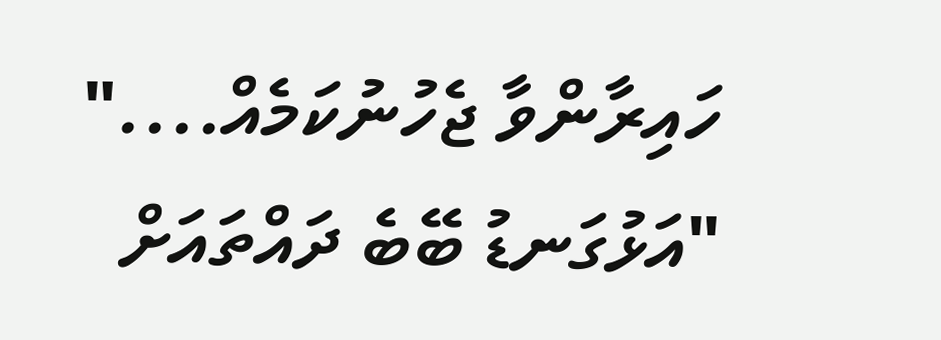ހައިރާންވާ ޖެހުނުކަމެއް...."
"އަޅުގަނޑު ބޭބެ ދައްތައަށް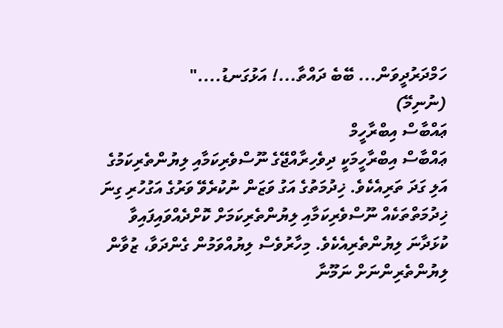ހަމްދަރުދީވަން... ބޭބެ ދައްތާ...! އަޅުގަނޑު...."
(ނުނިމޭ)
ޢައްބާސް އިބްރާހީމް
ޢައްބާސް އިބްރާހީމަކީ ދިވެހިރާއްޖޭގެ ނޫސްވެރިކަމާއި ލިޔުންތެރިކަމުގެ އަލި ގަދަ ތަރިއެކެވެ. ޚިދުމަތުގެ އަގު ވަޒަން ނުކުރެވޭ ވަރުގެ އަގުހުރި ގިނަ ޚިދުމަތްތަކެއް ނޫސްވެރިކަމާއި ލިޔުންތެރިކަމަށް ކޮށްދެއްވައިފައިވާ ކުޅަދާނަ ލިޔުންތެރިއެކެވެ. މިހާރުވެސް ލިޔުއްވަމުން ގެންދަވާ، ޒުވާން ލިޔުންތެރިންނަށް ނަމޫނާ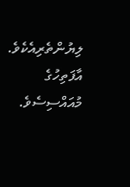ލިޔުންތެރިއެކެވެ. އާފަތިހުގެ މުއައްސިސެވެ.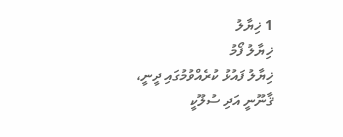1 ޚިޔާލު
ޚިޔާލު ފޯމު
ޚިޔާލު ފައުޅު ކުރެއްވުމުގައި ދީނީ، ޤާނޫނީ އަދި ސުލޫކީ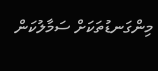މިންގަނޑުތަކަށް ސަމާލުކަން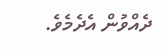ދެއްވުން އެދެމެވެ.